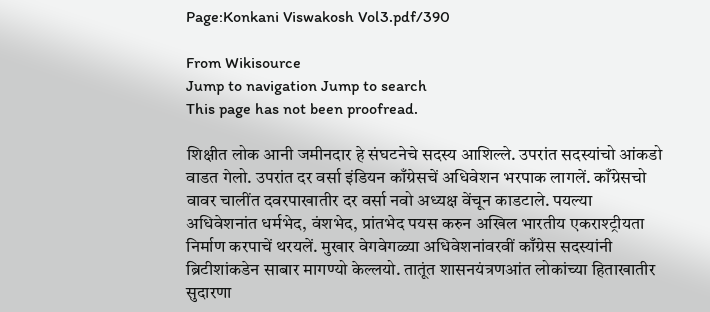Page:Konkani Viswakosh Vol3.pdf/390

From Wikisource
Jump to navigation Jump to search
This page has not been proofread.

शिक्षीत लोक आनी जमीनदार हे संघटनेचे सदस्य आशिल्ले. उपरांत सदस्यांचो आंकडो वाडत गेलो. उपरांत दर वर्सा इंडियन काँग्रेसचें अधिवेशन भरपाक लागलें. काँग्रेसचो वावर चालींत दवरपाखातीर दर वर्सा नवो अध्यक्ष वेंचून काडटाले. पयल्या अधिवेशनांत धर्मभेद, वंशभेद, प्रांतभेद पयस करुन अखिल भारतीय एकराश्ट्रीयता निर्माण करपाचें थरयलें. मुखार वेगवेगळ्या अधिवेशनांवरवीं काँग्रेस सदस्यांनी ब्रिटीशांकडेन साबार मागण्यो केल्लयो. तातूंत शासनयंत्रणआंत लोकांच्या हिताखातीर सुदारणा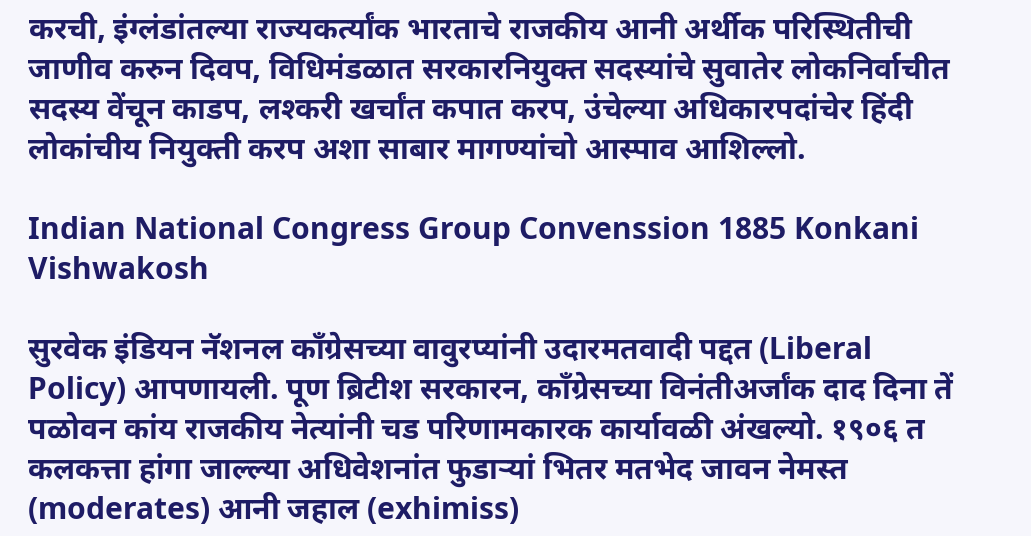करची, इंग्लंडांतल्या राज्यकर्त्यांक भारताचे राजकीय आनी अर्थीक परिस्थितीची जाणीव करुन दिवप, विधिमंडळात सरकारनियुक्त सदस्यांचे सुवातेर लोकनिर्वाचीत सदस्य वेंचून काडप, लश्करी खर्चांत कपात करप, उंचेल्या अधिकारपदांचेर हिंदी लोकांचीय नियुक्ती करप अशा साबार मागण्यांचो आस्पाव आशिल्लो.

Indian National Congress Group Convenssion 1885 Konkani Vishwakosh

सुरवेक इंडियन नॅशनल काँग्रेसच्या वावुरप्यांनी उदारमतवादी पद्दत (Liberal Policy) आपणायली. पूण ब्रिटीश सरकारन, काँग्रेसच्या विनंतीअर्जांक दाद दिना तें पळोवन कांय राजकीय नेत्यांनी चड परिणामकारक कार्यावळी अंखल्यो. १९०६ त कलकत्ता हांगा जाल्ल्या अधिवेशनांत फुडाऱ्यां भितर मतभेद जावन नेमस्त (moderates) आनी जहाल (exhimiss)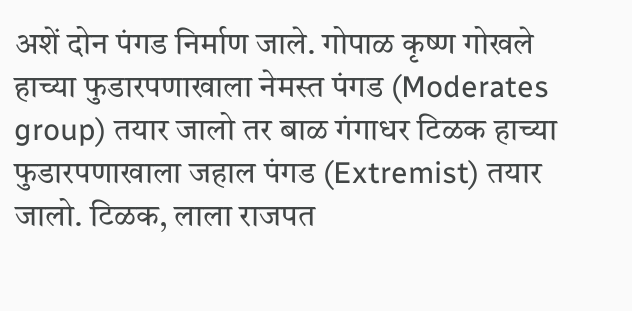अशें दोन पंगड निर्माण जाले. गोपाळ कृष्ण गोखले हाच्या फुडारपणाखाला नेमस्त पंगड (Moderates group) तयार जालो तर बाळ गंगाधर टिळक हाच्या फुडारपणाखाला जहाल पंगड (Extremist) तयार जालो. टिळक, लाला राजपत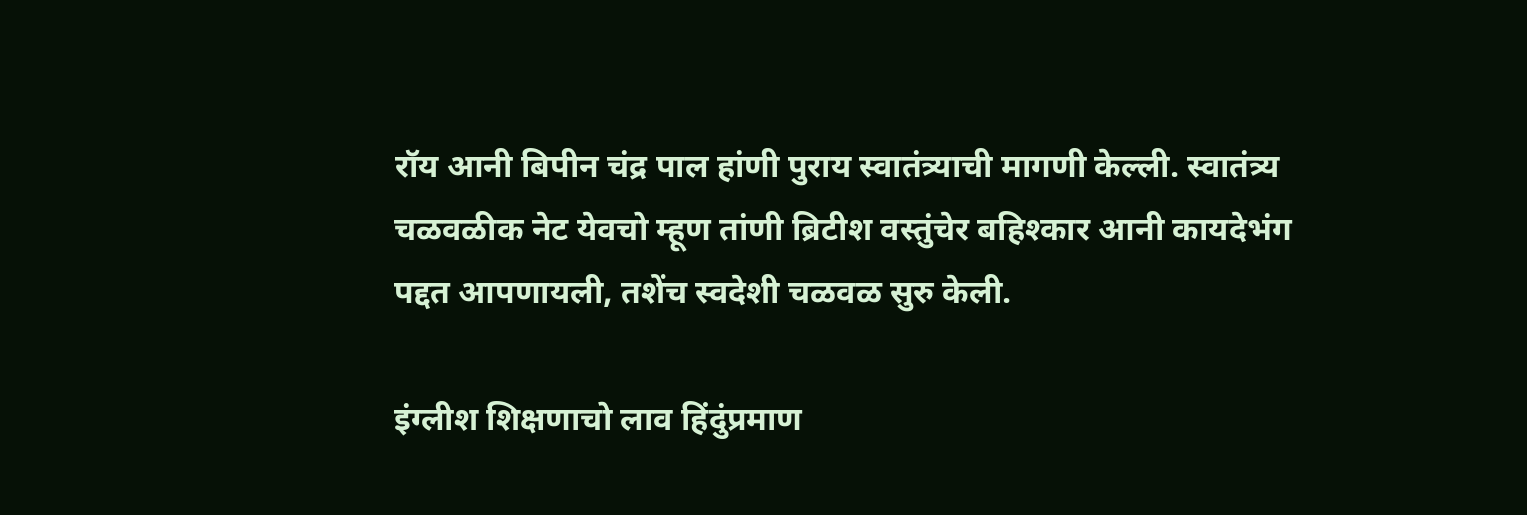रॉय आनी बिपीन चंद्र पाल हांणी पुराय स्वातंत्र्याची मागणी केल्ली. स्वातंत्र्य चळवळीक नेट येवचो म्हूण तांणी ब्रिटीश वस्तुंचेर बहिश्कार आनी कायदेभंग पद्दत आपणायली, तशेंच स्वदेशी चळवळ सुरु केली.

इंग्लीश शिक्षणाचो लाव हिंदुंप्रमाण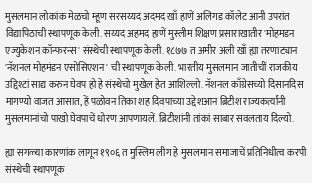मुसलमान लोकांक मेळचो म्हूण सरसय्यद अदमद खाँ हाणें अलिगड कॉलेट आनी उपरांत विद्यापिठाची स्थापणूक केली. सय्यद अहमद हाणें मुस्लीम शिक्षण प्रसाराखातीर 'मोहमडन एज्युकेशन कॉन्फरन्स' संस्थेची स्थापणूक केली. १८७७ त अमीर अली खाँ ह्या तरणाट्यान 'नॅशनल मोहमंडन एसोसिएशन' ची स्थापणूक केली. भारतीय मुसलमान जातीचीं राजकीय उद्दिश्टां साद्य करुन घेवप हो हे संस्थेचो मुखेल हेत आशिल्लो. नॅशनल काँग्रेसच्यो दिसानदिस मागण्यो वाजत आसात, हें पळोवन तिका शह दिवपाच्या उद्देशआन ब्रिटीश राज्यकर्त्यांनी मुसलमानांचो पाखो घेवपाचें धोरण आपणायलें. ब्रिटीशांनी तांकां साबार सवलताय दिल्यो.

ह्या सगळ्या कारणांक लागून १९०६ त मुस्लिम लीग हे मुसलमान समाजाचें प्रतिनिधीत्व करपी संस्थेची स्थापणूक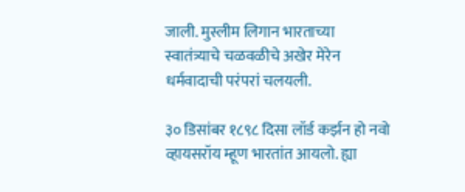जाली. मुस्लीम लिगान भारताच्या स्वातंत्र्याचे चळवळीचे अखेर मेरेन धर्मवादाची परंपरां चलयली.

३० डिसांबर १८९८ दिसा लॉर्ड कर्झन हो नवो व्हायसरॉय म्हूण भारतांत आयलो. ह्या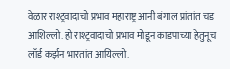वेळार राश्ट्रवादाचो प्रभाव महाराष्ट्र आनी बंगाल प्रांतांत चड आशिल्लो. हो राश्ट्रवादाचो प्रभाव मोडून काडपाच्या हेतुनूच लॉर्ड कर्झन भारतांत आयिल्लो.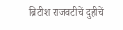ब्रिटीश राजवटीचें दुहीचें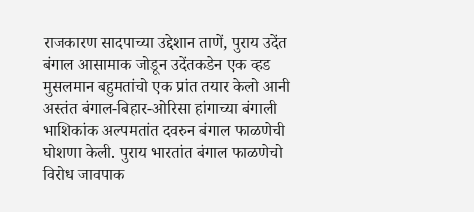राजकारण सादपाच्या उद्देशान ताणें, पुराय उदेंत बंगाल आसामाक जोडून उदेंतकडेन एक व्हड मुसलमान बहुमतांचो एक प्रांत तयार केलो आनी अस्तंत बंगाल-बिहार-ओरिसा हांगाच्या बंगाली भाशिकांक अल्पमतांत दवरुन बंगाल फाळणेची घोशणा केली. पुराय भारतांत बंगाल फाळणेचो विरोध जावपाक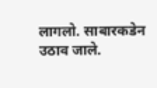लागलो. साबारकडेन उठाव जाले.